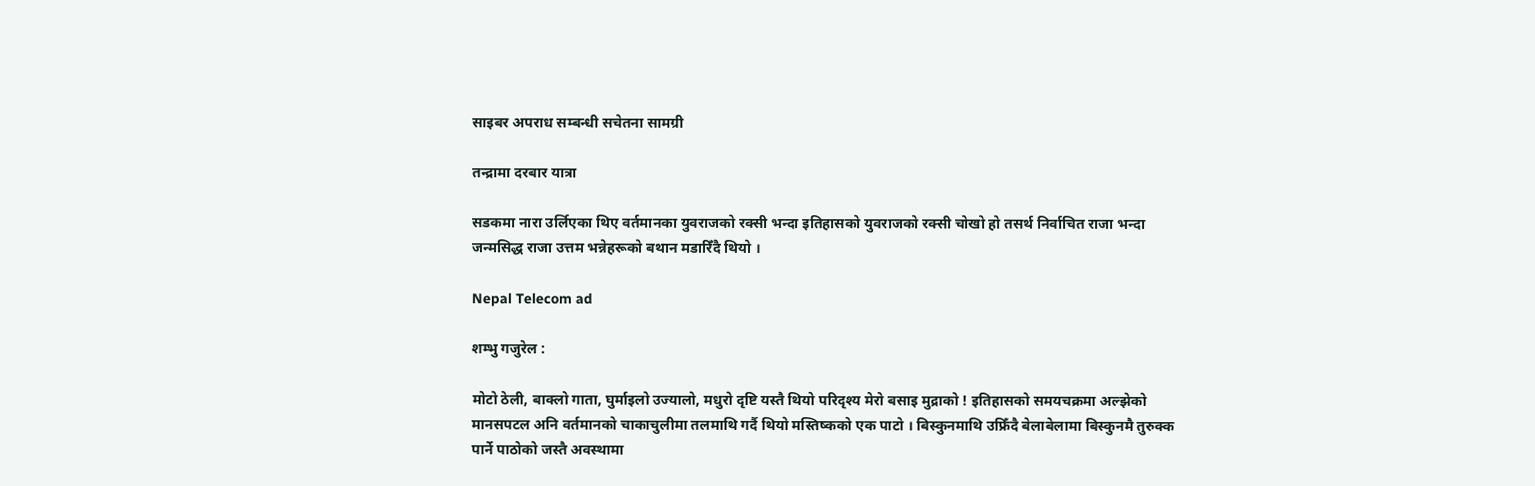साइबर अपराध सम्बन्धी सचेतना सामग्री

तन्द्रामा दरबार यात्रा

सडकमा नारा उर्लिएका थिए वर्तमानका युवराजको रक्सी भन्दा इतिहासको युवराजको रक्सी चोखो हो तसर्थ निर्वाचित राजा भन्दा जन्मसिद्ध राजा उत्तम भन्नेहरूको बथान मडारिँदै थियो ।

Nepal Telecom ad

शम्भु गजुरेल :

मोटो ठेली, बाक्लो गाता, घुर्माइलो उज्यालो, मधुरो दृष्टि यस्तै थियो परिदृश्य मेरो बसाइ मुद्राको ! इतिहासको समयचक्रमा अल्झेको मानसपटल अनि वर्तमानको चाकाचुलीमा तलमाथि गर्दै थियो मस्तिष्कको एक पाटो । बिस्कुनमाथि उफ्रिँदै बेलाबेलामा बिस्कुनमै तुरुक्क पार्ने पाठोको जस्तै अवस्थामा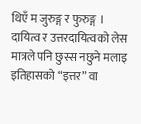थिएँ म जुरुङ्ग र फुरुङ्ग । दायित्व र उत्तरदायित्वको लेस मात्रले पनि छुस्स नछुने मलाइ इतिहासको “इत्तर” वा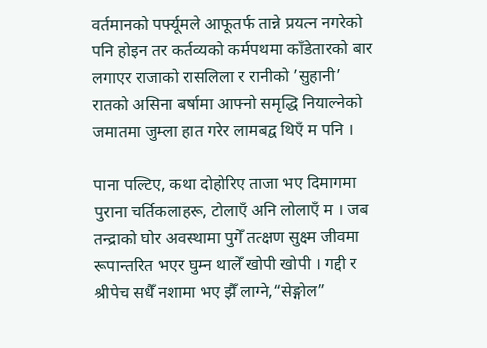वर्तमानको पर्फ्यूमले आफूतर्फ तान्ने प्रयत्न नगरेको पनि होइन तर कर्तव्यको कर्मपथमा काँडेतारको बार लगाएर राजाको रासलिला र रानीको ’सुहानी’ रातको असिना बर्षामा आफ्नो समृद्धि नियाल्नेको जमातमा जुम्ला हात गरेर लामबद्व थिएँ म पनि ।

पाना पल्टिए, कथा दोहोरिए ताजा भए दिमागमा पुराना चर्तिकलाहरू, टोलाएँ अनि लोलाएँ म । जब तन्द्राको घोर अवस्थामा पुगेँ तत्क्षण सुक्ष्म जीवमा रूपान्तरित भएर घुम्न थालेँ खोपी खोपी । गद्दी र श्रीपेच सधैँ नशामा भए झैँ लाग्ने,“सेङ्गोल”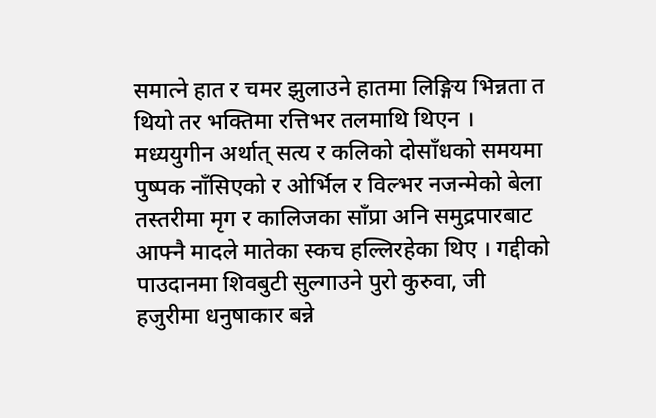समात्ने हात र चमर झुलाउने हातमा लिङ्गिय भिन्नता त थियो तर भक्तिमा रत्तिभर तलमाथि थिएन । मध्ययुगीन अर्थात् सत्य र कलिको दोसाँधको समयमा पुष्पक नाँसिएको र ओर्भिल र विल्भर नजन्मेको बेला तस्तरीमा मृग र कालिजका साँप्रा अनि समुद्रपारबाट आफ्नै मादले मातेका स्कच हल्लिरहेका थिए । गद्दीको पाउदानमा शिवबुटी सुल्गाउने पुरो कुरुवा, जी हजुरीमा धनुषाकार बन्ने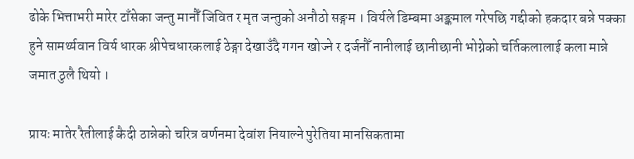ढोके भित्ताभरी मारेर टाँसेका जन्तु मानौँ जिवित र मृत जन्तुको अनौठो सङ्गम । विर्यले डिम्बमा अङ्कमाल गरेपछि गद्दीको हकदार बन्ने पक्का हुने सामर्थ्यवान विर्य धारक श्रीपेचधारकलाई ठेङ्गा देखाउँदै गगन खोज्ने र दर्जनौँ नानीलाई छानीछानी भोग्नेको चर्तिकलालाई कला मान्ने जमात ठुलै थियो ।

प्रायः मातेर रैतीलाई कैदी ठान्नेको चरित्र वर्णनमा देवांश नियाल्ने पुरेतिया मानसिकतामा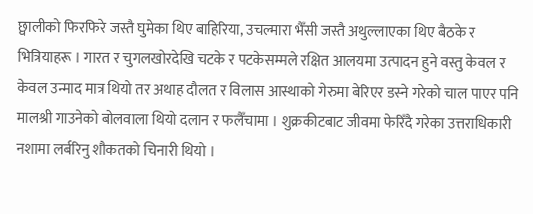छ्वालीको फिरफिरे जस्तै घुमेका थिए बाहिरिया, उचल्मारा भैँसी जस्तै अथुल्लाएका थिए बैठके र भित्रियाहरू । गारत र चुगलखोरदेखि चटके र पटकेसम्मले रक्षित आलयमा उत्पादन हुने वस्तु केवल र केवल उन्माद मात्र थियो तर अथाह दौलत र विलास आस्थाको गेरुमा बेरिएर डस्ने गरेको चाल पाएर पनि मालश्री गाउनेको बोलवाला थियो दलान र फलैँचामा । शुक्रकीटबाट जीवमा फेरिँदै गरेका उत्तराधिकारी नशामा लर्बरिनु शौकतको चिनारी थियो ।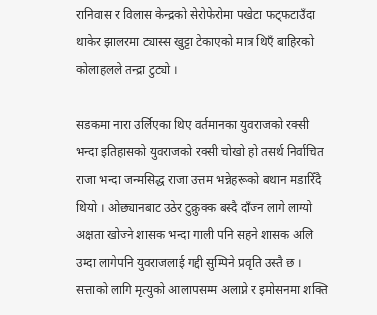रानिवास र विलास केन्द्रको सेरोफेरोमा पखेटा फट्फटाउँदा थाकेर झालरमा ट्यास्स खुट्टा टेकाएको मात्र थिएँ बाहिरको कोलाहलले तन्द्रा टुट्यो ।

सडकमा नारा उर्लिएका थिए वर्तमानका युवराजको रक्सी भन्दा इतिहासको युवराजको रक्सी चोखो हो तसर्थ निर्वाचित राजा भन्दा जन्मसिद्ध राजा उत्तम भन्नेहरूको बथान मडारिँदै थियो । ओछ्यानबाट उठेर टुक्रुक्क बस्दै दाँज्न लागे लाग्यो अक्षता खोज्ने शासक भन्दा गाली पनि सहने शासक अलि उम्दा लागेपनि युवराजलाई गद्दी सुम्पिने प्रवृति उस्तै छ । सत्ताको लागि मृत्युको आलापसम्म अलाप्ने र इमोसनमा शक्ति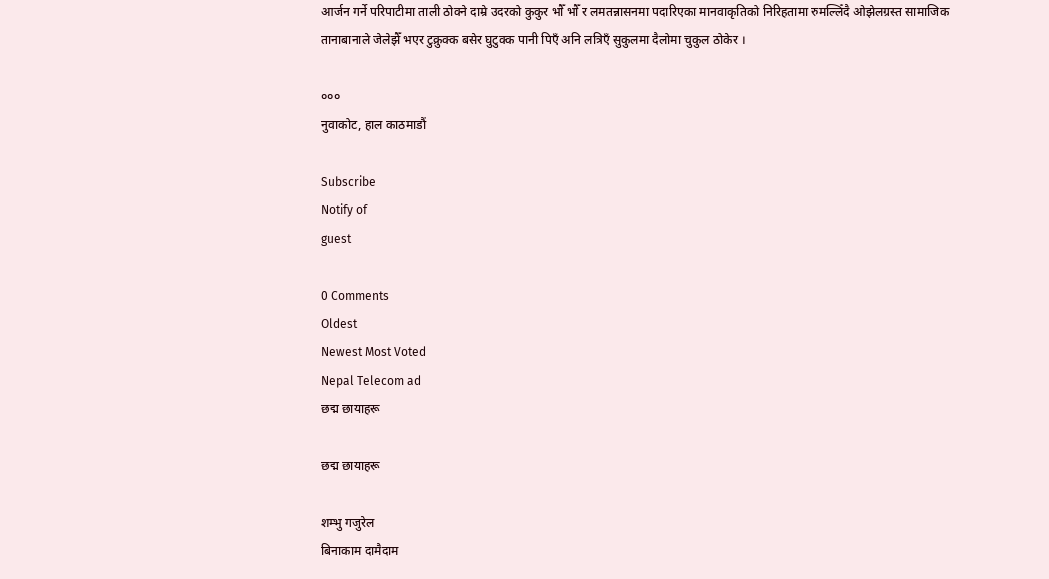आर्जन गर्ने परिपाटीमा ताली ठोक्ने दाम्रे उदरको कुकुर भौँ भौँ र लमतन्नासनमा पदारिएका मानवाकृतिको निरिहतामा रुमल्लिँदै ओझेलग्रस्त सामाजिक तानाबानाले जेलेझैँ भएर टुक्रुक्क बसेर घुटुक्क पानी पिएँ अनि लत्रिएँ सुकुलमा दैलोमा चुकुल ठोकेर ।

०००
नुवाकोट, हाल काठमाडौं

Subscribe
Notify of
guest

0 Comments
Oldest
Newest Most Voted
Nepal Telecom ad
छद्म छायाहरू

छद्म छायाहरू

शम्भु गजुरेल
बिनाकाम दामैदाम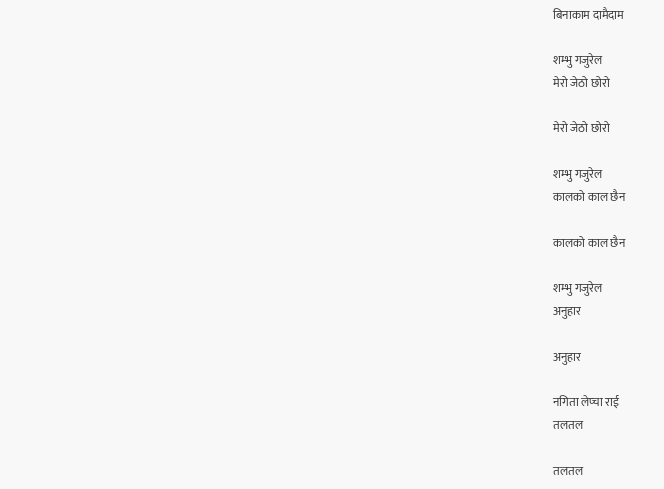बिनाकाम दामैदाम

शम्भु गजुरेल
मेरो जेठो छोरो

मेरो जेठो छोरो

शम्भु गजुरेल
कालको काल छैन

कालको काल छैन

शम्भु गजुरेल
अनुहार

अनुहार

नगिता लेप्चा राई
तलतल

तलतल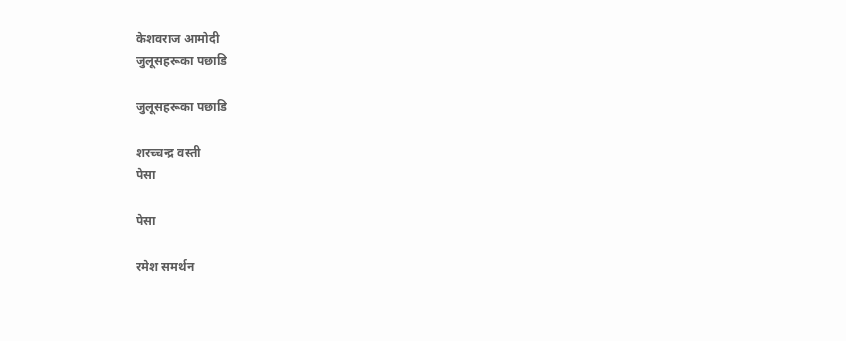केशवराज आमोदी
जुलूसहरूका पछाडि

जुलूसहरूका पछाडि

शरच्चन्द्र वस्ती
पेसा

पेसा

रमेश समर्थन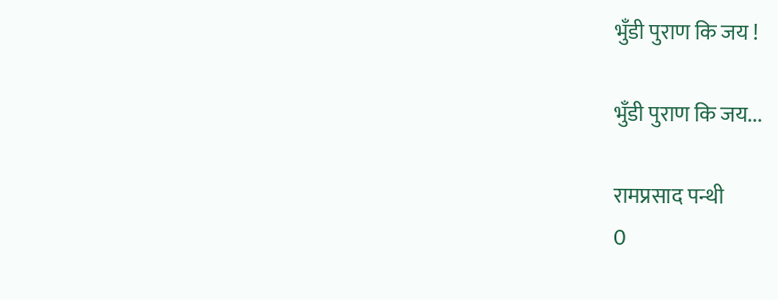भुँडी पुराण कि जय !

भुँडी पुराण कि जय...

रामप्रसाद पन्थी
0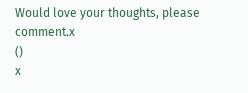Would love your thoughts, please comment.x
()
x